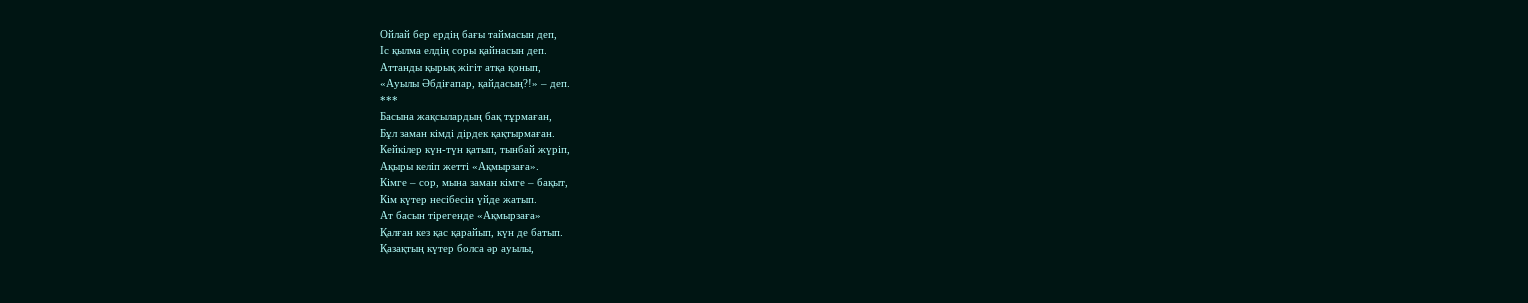Ойлай бер ердің бағы таймасын деп,
Іс қылма елдің соры қайнасын деп.
Аттанды қырық жігіт атқа қонып,
«Ауылы Әбдіғапар, қайдасың?!» – деп.
***
Басына жақсылардың бақ тұрмаған,
Бұл заман кімді дірдек қақтырмаған.
Кейкілер күн-түн қатып, тынбай жүріп,
Ақыры келіп жетті «Ақмырзаға».
Кімге – сор, мына заман кімге – бақыт,
Кім күтер несібесін үйде жатып.
Ат басын тірегенде «Ақмырзаға»
Қалған кез қас қарайып, күн де батып.
Қазақтың күтер болса әр ауылы,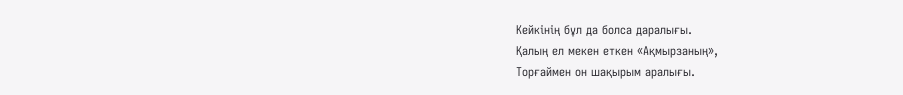Кейкінің бұл да болса даралығы.
Қалың ел мекен еткен «Ақмырзаның»,
Торғаймен он шақырым аралығы.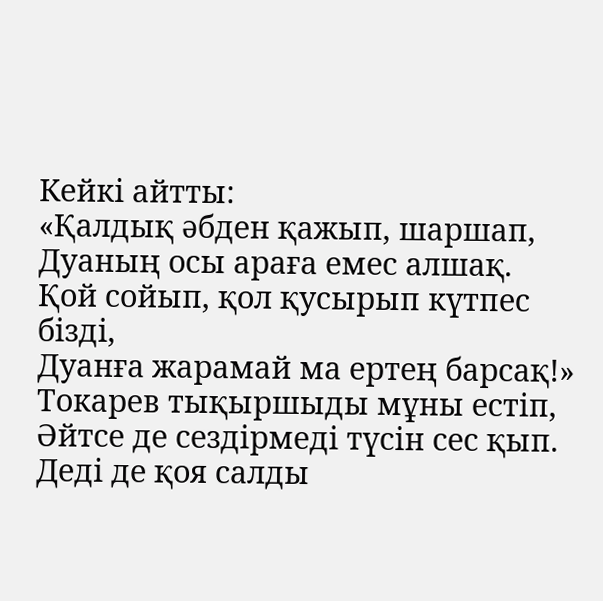Кейкі айтты:
«Қалдық әбден қажып, шаршап,
Дуаның осы араға емес алшақ.
Қой сойып, қол қусырып күтпес бізді,
Дуанға жарамай ма ертең барсақ!»
Токарев тықыршыды мұны естіп,
Әйтсе де сездірмеді түсін сес қып.
Деді де қоя салды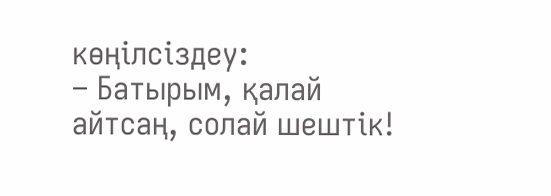көңілсіздеу:
– Батырым, қалай айтсаң, солай шештік!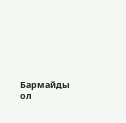Бармайды ол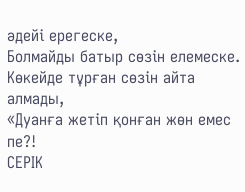әдейі ерегеске,
Болмайды батыр сөзін елемеске.
Көкейде тұрған сөзін айта алмады,
«Дуанға жетіп қонған жөн емес пе?!
СЕРІК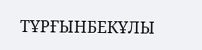ТҰРҒЫНБЕКҰЛЫ